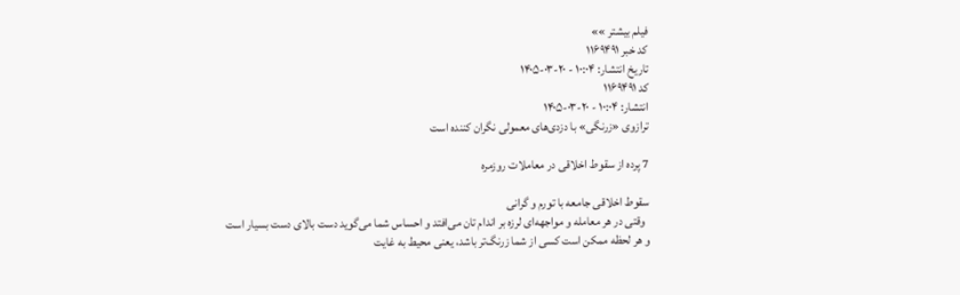فیلم بیشتر »»
کد خبر ۱۱۶۹۴۹۱
تاریخ انتشار: ۱۰:۰۴ - ۲۰-۰۳-۱۴۰۵
کد ۱۱۶۹۴۹۱
انتشار: ۱۰:۰۴ - ۲۰-۰۳-۱۴۰۵
ترازوی «زرنگی» با دزدی‌های معمولی نگران کننده است

7 پرده از سقوط اخلاقی در معاملات روزمره

سقوط اخلاقی جامعه با تورم و گرانی
  وقتی در هر معامله و مواجهه‌ای لرزه بر اندام تان می‌افتد و احساس شما می‌گوید دست بالای دست بسیار است و هر لحظه ممکن است کسی از شما زرنگ‌تر باشد، یعنی محیط به غایت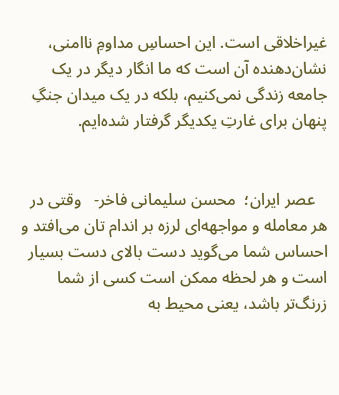غیر‌اخلاقی است. این احساسِ مداومِ ناامنی، نشان‌دهنده آن است که ما انگار دیگر در یک جامعه زندگی نمی‌کنیم، بلکه در یک میدان جنگِ پنهان برای غارتِ یکدیگر گرفتار شده‌ایم.


   عصر ایران؛  محسن سلیمانی فاخر-   وقتی در هر معامله و مواجهه‌ای لرزه بر اندام تان می‌افتد و احساس شما می‌گوید دست بالای دست بسیار است و هر لحظه ممکن است کسی از شما زرنگ‌تر باشد، یعنی محیط به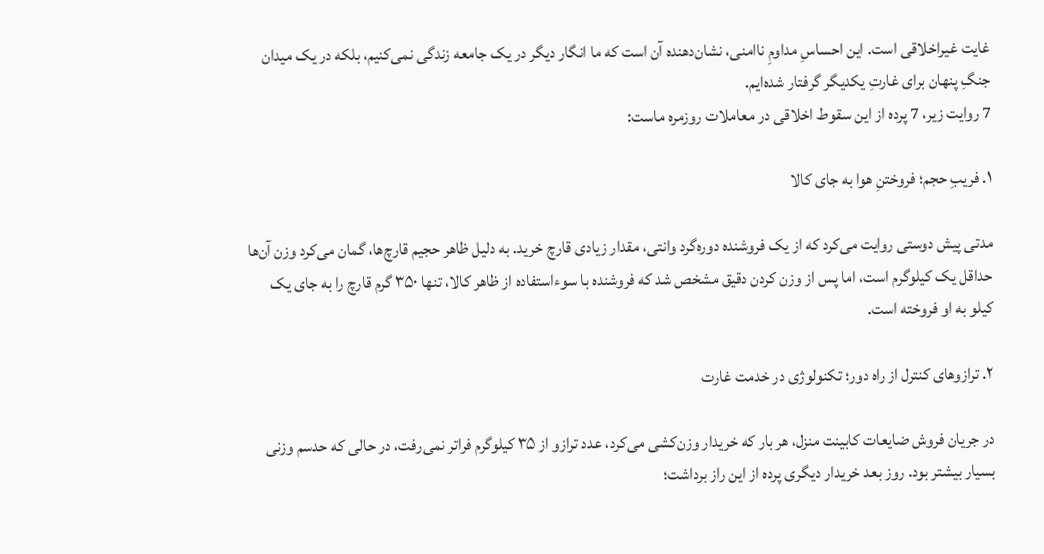غایت غیر‌اخلاقی است. این احساسِ مداومِ ناامنی، نشان‌دهنده آن است که ما انگار دیگر در یک جامعه زندگی نمی‌کنیم، بلکه در یک میدان جنگِ پنهان برای غارتِ یکدیگر گرفتار شده‌ایم.
7 روایت‌ زیر، 7 پرده از این سقوط اخلاقی در معاملات روزمره ماست:

۱. فریبِ حجم؛ فروختنِ هوا به جای کالا

مدتی پیش دوستی روایت می‌کرد که از یک فروشنده دوره‌گرد وانتی، مقدار زیادی قارچ خرید. به دلیل ظاهر حجیم قارچ‌ها، گمان می‌کرد وزن آن‌ها حداقل یک کیلوگرم است، اما پس از وزن کردن دقیق مشخص شد که فروشنده با سوءاستفاده از ظاهر کالا، تنها ۳۵۰ گرم قارچ را به جای یک کیلو به او فروخته است.

۲. ترازوهای کنترل ‌از راه دور؛ تکنولوژی در خدمت غارت

در جریان فروش ضایعات کابینت منزل، هر بار که خریدار وزن‌کشی می‌کرد، عدد ترازو از ۳۵ کیلوگرم فراتر نمی‌رفت، در حالی که حدسم وزنی بسیار بیشتر بود. روز بعد خریدار دیگری پرده از این راز برداشت؛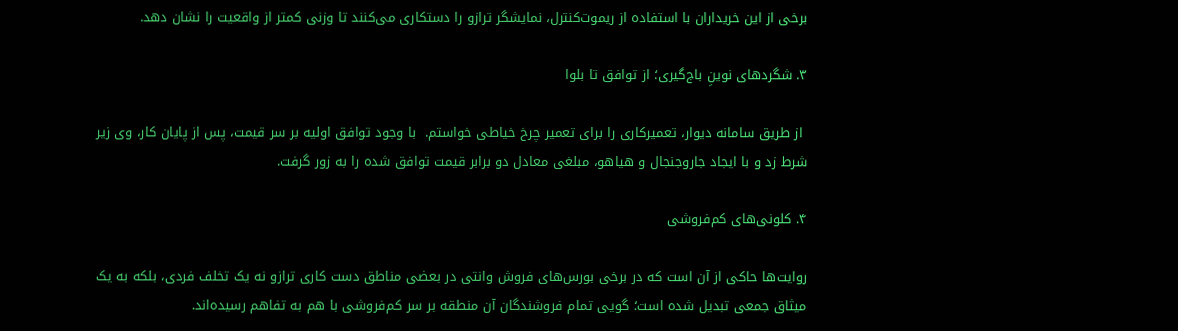برخی از این خریداران با استفاده از ریموت‌کنترل، نمایشگر ترازو را دستکاری می‌کنند تا وزنی کمتر از واقعیت را نشان دهد.

۳. شگردهای نوینِ باج‌گیری؛ از توافق تا بلوا

 از طریق سامانه دیوار، تعمیرکاری را برای تعمیر چرخ خیاطی خواستم.  با وجود توافق اولیه بر سر قیمت، پس از پایان کار، وی زیر شرط زد و با ایجاد جاروجنجال و هیاهو، مبلغی معادل دو برابر قیمت توافق شده را به زور گرفت.

۴. کلونی‌های کم‌فروشی

روایت‌ها حاکی از آن است که در برخی بورس‌های فروش وانتی در بعضی مناطق دست کاری ترازو نه یک تخلف فردی، بلکه به یک میثاق جمعی تبدیل شده است؛ گویی تمام فروشندگان آن منطقه بر سر کم‌فروشی با هم به تفاهم رسیده‌اند.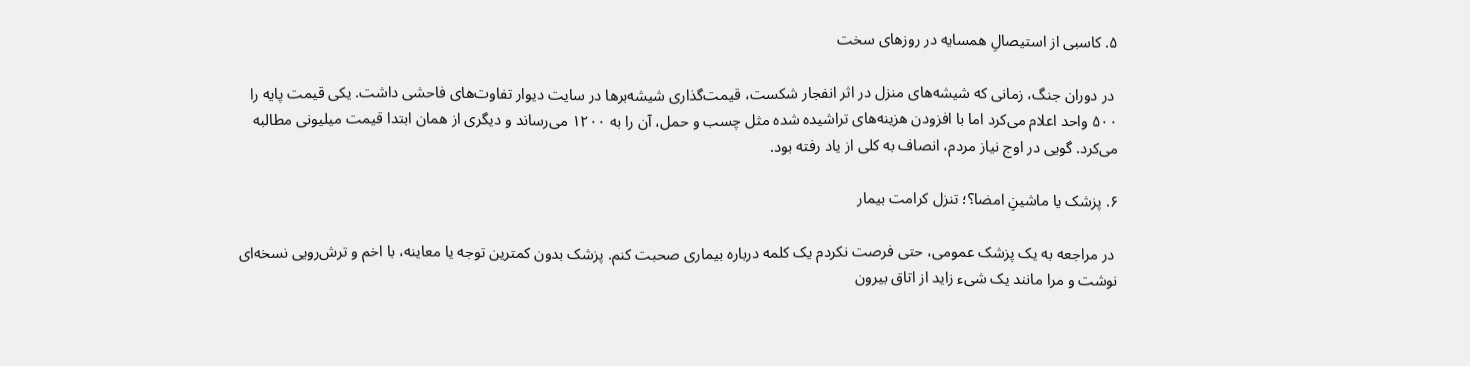۵. کاسبی از استیصالِ همسایه در روزهای سخت

 در دوران جنگ، زمانی که شیشه‌های منزل در اثر انفجار ‌شکست، قیمت‌گذاری شیشه‌برها در سایت دیوار تفاوت‌های فاحشی داشت. یکی قیمت پایه را ۵۰۰ واحد اعلام می‌کرد اما با افزودن هزینه‌های تراشیده شده مثل چسب و حمل، آن را به ۱۲۰۰ می‌رساند و دیگری از همان ابتدا قیمت میلیونی مطالبه می‌کرد. گویی در اوج نیاز مردم، انصاف به کلی از یاد رفته بود.

۶. پزشک یا ماشینِ امضا؟؛ تنزل کرامت بیمار

 در مراجعه به یک پزشک عمومی، حتی فرصت نکردم یک کلمه درباره بیماری صحبت کنم. پزشک بدون کمترین توجه یا معاینه، با اخم و ترش‌رویی نسخه‌ای نوشت و مرا مانند یک شیء زاید از اتاق بیرون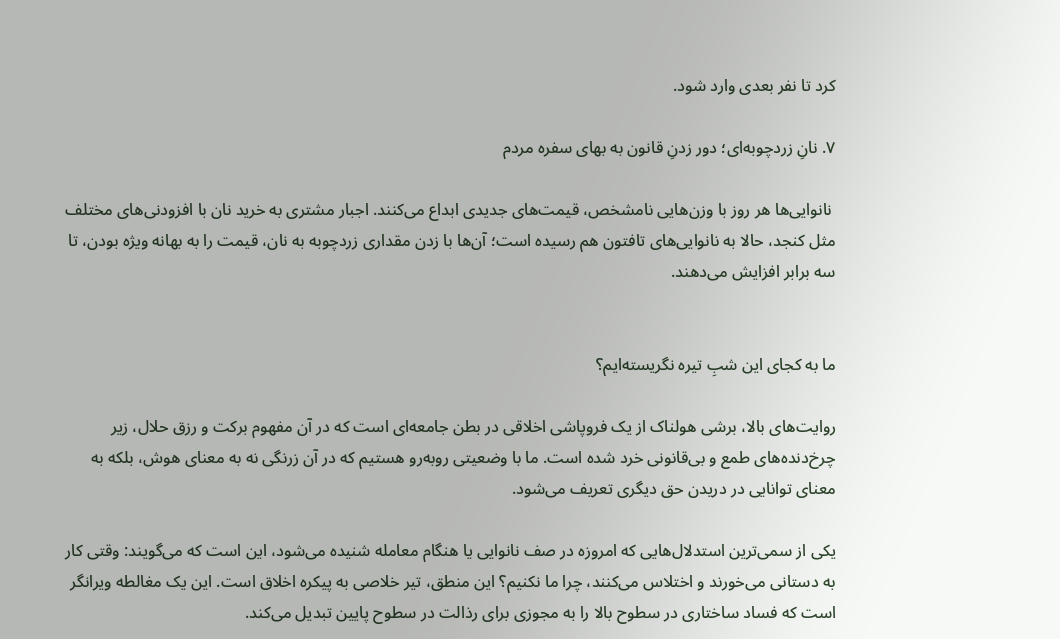کرد تا نفر بعدی وارد شود.

۷. نانِ زردچوبه‌ای؛ دور زدنِ قانون به بهای سفره مردم

 نانوایی‌ها هر روز با وزن‌هایی نامشخص، قیمت‌های جدیدی ابداع می‌کنند. اجبار مشتری به خرید نان با افزودنی‌های مختلف مثل کنجد، حالا به نانوایی‌های تافتون هم رسیده است؛ آن‌ها با زدن مقداری زردچوبه به نان، قیمت را به بهانه ویژه بودن، تا سه برابر افزایش می‌دهند.


ما به کجای این شبِ تیره نگریسته‌ایم؟

روایت‌های بالا، برشی هولناک از یک فروپاشی اخلاقی در بطن جامعه‌ای است که در آن مفهوم برکت و رزق حلال، زیر چرخ‌دنده‌های طمع و بی‌قانونی خرد شده است. ما با وضعیتی روبه‌رو هستیم که در آن زرنگی نه به معنای هوش، بلکه به معنای توانایی در دریدن حق دیگری تعریف می‌شود.

یکی از سمی‌ترین استدلال‌هایی که امروزه در صف نانوایی یا هنگام معامله شنیده می‌شود، این است که می‌گویند: وقتی کار به دستانی می‌خورند و اختلاس می‌کنند، چرا ما نکنیم؟ این منطق، تیر خلاصی به پیکره اخلاق است. این یک مغالطه ویرانگر است که فساد ساختاری در سطوح بالا را به مجوزی برای رذالت در سطوح پایین تبدیل می‌کند.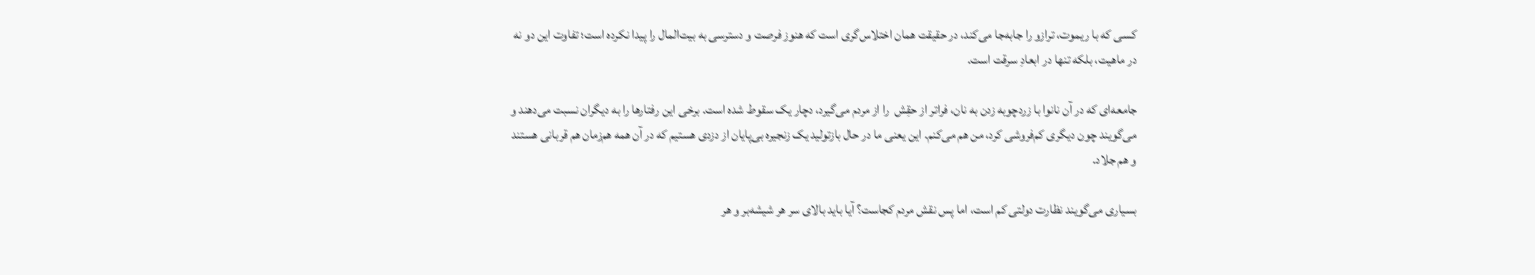کسی که با ریموت، ترازو را جابه‌جا می‌کند، در حقیقت همان اختلاس‌گری است که هنوز فرصت و دسترسی به بیت‌المال را پیدا نکرده است؛ تفاوت این دو نه در ماهیت، بلکه تنها در ابعادِ سرقت است.

جامعه‌ای که در آن نانوا با زردچوبه زدن به نان، فراتر از حقِش  را از مردم می‌گیرد، دچار یک سقوط شده است. برخی این رفتارها را به دیگران نسبت می‌دهند و می‌گویند چون دیگری کم‌فروشی کرد، من هم می‌کنم. این یعنی ما در حال بازتولید یک زنجیره بی‌پایان از دزدی هستیم که در آن همه هم‌زمان هم قربانی هستند و هم جلاد.

بسیاری می‌گویند نظارت دولتی کم است، اما پس نقش مردم کجاست؟ آیا باید بالای سر هر شیشه‌بر و هر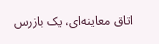اتاق معاینه‌ای، یک بازرس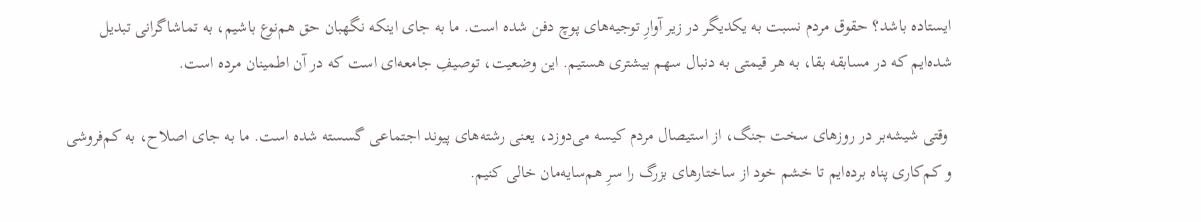ایستاده باشد؟ حقوق مردم نسبت به یکدیگر در زیر آوارِ توجیه‌های پوچ دفن شده است. ما به جای اینکه نگهبان حق هم‌نوع باشیم، به تماشاگرانی تبدیل شده‌ایم که در مسابقه بقا، به هر قیمتی به دنبال سهم بیشتری هستیم. این وضعیت، توصیفِ جامعه‌ای است که در آن اطمینان مرده است.

 وقتی شیشه‌بر در روزهای سخت جنگ، از استیصال مردم کیسه می‌دوزد، یعنی رشته‌های پیوند اجتماعی گسسته شده است. ما به جای اصلاح، به کم‌فروشی و کم‌کاری پناه برده‌ایم تا خشم خود از ساختارهای بزرگ را سرِ هم‌سایه‌مان خالی کنیم.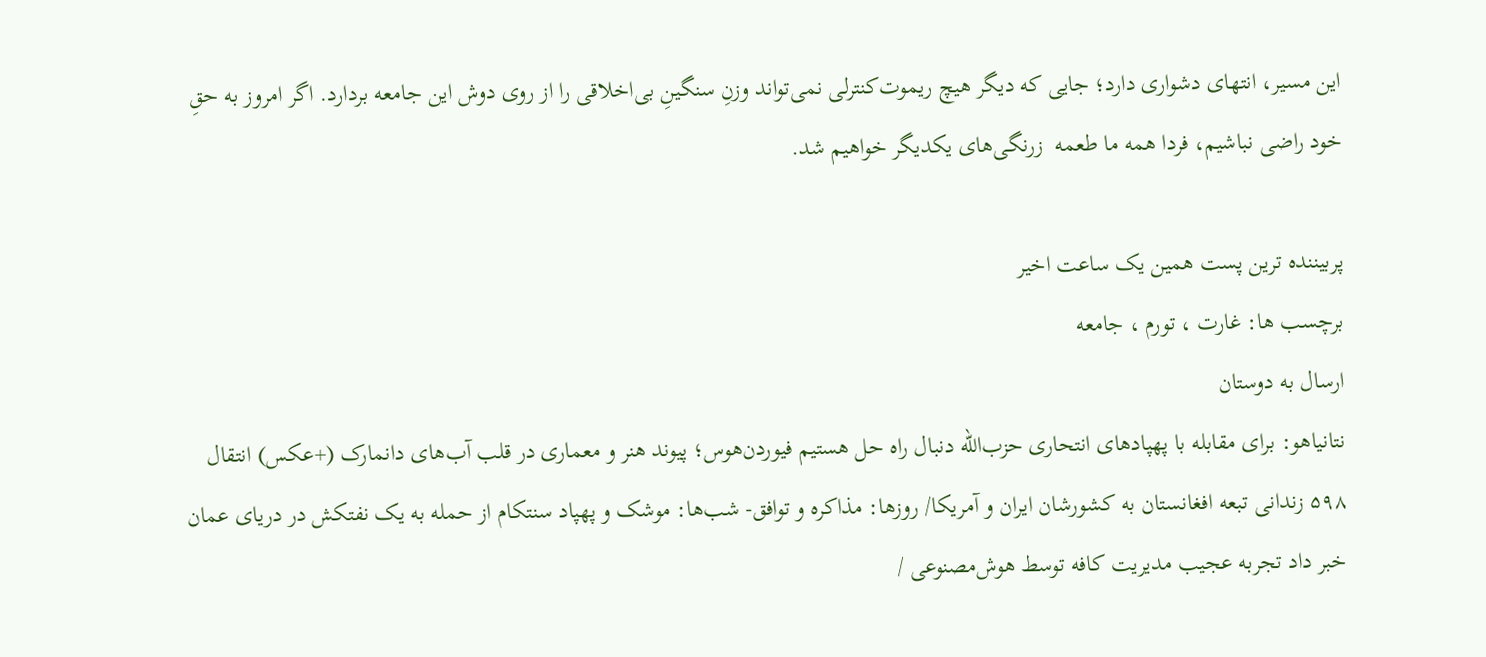این مسیر، انتهای دشواری دارد؛ جایی که دیگر هیچ ریموت‌کنترلی نمی‌تواند وزنِ سنگینِ بی‌اخلاقی را از روی دوش این جامعه بردارد. اگر امروز به حقِ خود راضی نباشیم، فردا همه ما طعمه  زرنگی‌های یکدیگر خواهیم شد.

پربیننده ترین پست همین یک ساعت اخیر
برچسب ها: غارت ، تورم ، جامعه
ارسال به دوستان
نتانیاهو: برای مقابله با پهپادهای انتحاری حزب‌الله دنبال راه حل هستیم فیوردن‌هوس؛ پیوند هنر و معماری در قلب آب‌های دانمارک (+عکس) انتقال ۵۹۸ زندانی تبعه افغانستان به کشورشان ایران و آمریکا/ روزها: مذاکره و توافق- شب‌ها: موشک و پهپاد سنتکام از حمله به یک نفتکش در دریای عمان خبر داد تجربه عجیب مدیریت کافه توسط هوش‌مصنوعی /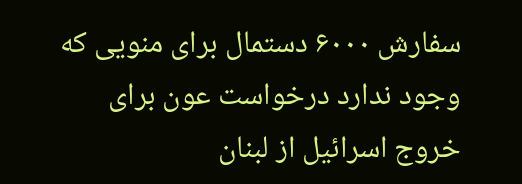سفارش ۶۰۰۰ دستمال برای منویی که وجود ندارد درخواست عون برای خروج اسرائیل از لبنان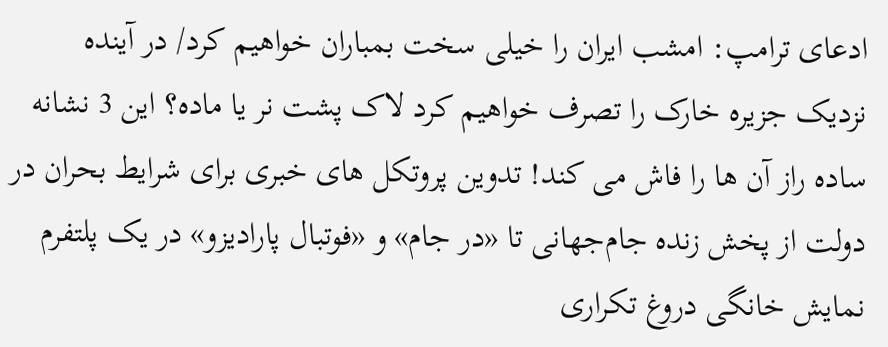ادعای ترامپ: امشب ایران را خیلی سخت بمباران خواهیم کرد/ در آینده نزدیک جزیره خارک را تصرف خواهیم کرد لاک پشت نر یا ماده؟ این 3 نشانه ساده راز آن ها را فاش می کند! تدوین پروتکل های خبری برای شرایط بحران در دولت از پخش زنده جام‌جهانی تا «در جام» و «فوتبال پارادیزو» در یک پلتفرم نمایش خانگی دروغ تکراری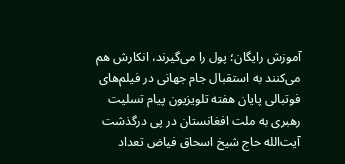آموزش رایگان؛ پول را می‌گیرند، انکارش هم می‌کنند به استقبال جام جهانی در فیلم‌های فوتبالی پایان هفته تلویزیون پیام تسلیت رهبری به ملت افغانستان در پی درگذشت آیت‌الله حاج شیخ اسحاق فیاض تعداد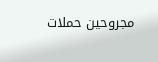مجروحین حملات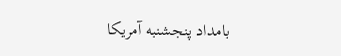بامداد پنجشنبه آمریکا